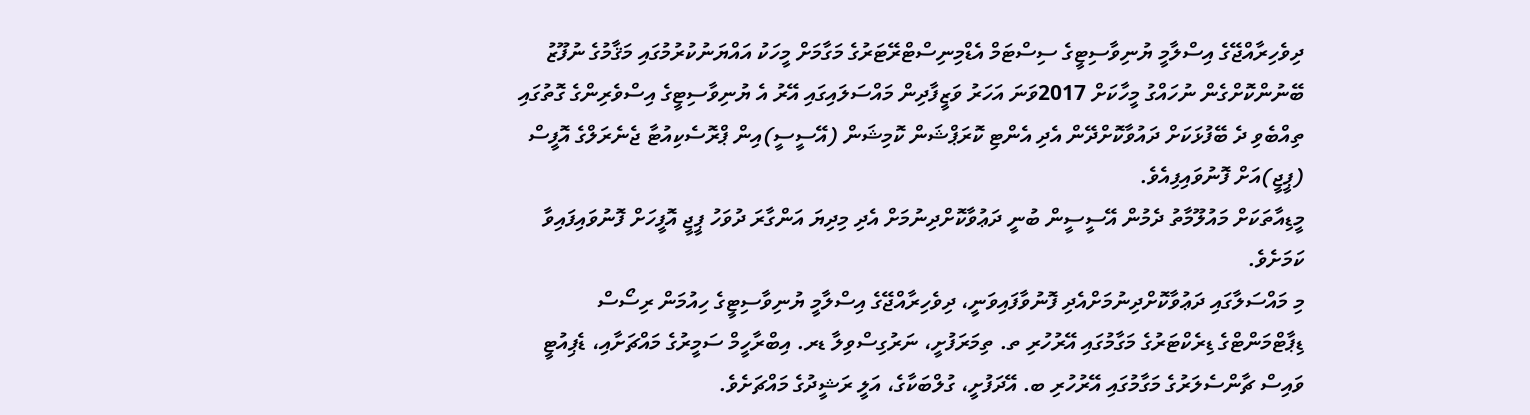ދިވެހިރާއްޖޭގެ އިސްލާމީ ޔުނިވާސިޓީގެ ސިސްޓަމް އެޑްމިނިސްޓްރޭޓަރުގެ މަގާމަށް މީހަކު އައްޔަނުކުރުމުގައި މަޤާމުގެ ނުފޫޒު ބޭނުންކޮށްގެން ނުހައްގު މީހާކަށް 2017ވަނަ އަހަރު ވަޒީފާދިން މައްސަލައިގައި އޭރު އެ ޔުނިވާސިޓީގެ އިސްވެރިންގެ ގޮތުގައި ތިއްބެވި ދެ ބޭފުޅަކަށް ދައުވާކޮށްދޭން އެދި އެންޓި ކޮރަޕްޝަން ކޮމިޝަން (އޭސީސީ)އިން ޕްރޮސެކިއުޓާ ޖެނެރަލްގެ އޮފީސް (ޕީޖީ)އަށް ފޮނުވައިފިއެވެ.
މީޑިއާތަކަށް މައުލޫމާތު ދެމުން އޭސީސީން ބުނީ ދަޢުވާކޮށްދިނުމަށް އެދި މިދިޔަ އަންގާރަ ދުވަހު ޕީޖީ އޮފީހަށް ފޮނުވައިފައިވާ ކަމަށެވެ.
މި މައްސަލާގައި ދަޢުވާކޮށްދިނުމަށްއެދި ފޮނުވާފައިވަނީ، ދިވެހިރާއްޖޭގެ އިސްލާމީ ޔުނިވާސިޓީގެ ހިއުމަން ރިސޯސް ޑިޕާޓްމަންޓްގެ ޑިރެކްޓަރުގެ މަގާމުގައި އޭރުހުރި ތ. ތިމަރަފުށީ، ނަރުގިސްވިލާ ޑރ. އިބްރާހީމް ސަމީރުގެ މައްޗަށާއި، ޑެޕިއުޓީ ވައިސް ޗާންސެލަރުގެ މަގާމުގައި އޭރުހުރި ބ. އޭދަފުށީ، ގުލްބަކާގެ، އަލީ ރަޝީދުގެ މައްޗަށެވެ.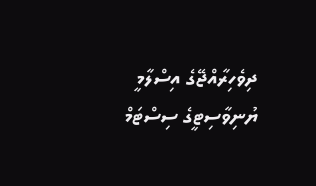ދިވެހިރާއްޖޭގެ އިސްލާމީ ޔުނިވާސިޓީގެ ސިސްޓަމް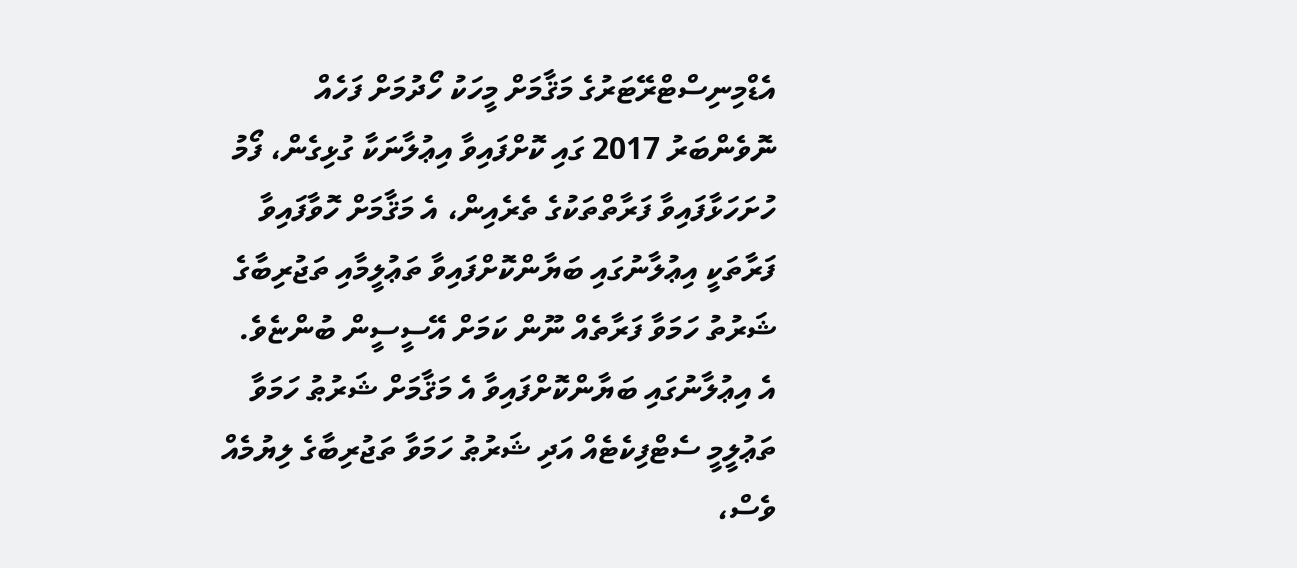އެޑްމިނިސްޓްރޭޓަރުގެ މަޤާމަށް މީހަކު ހޯދުމަށް ފަހެއް ނޮވެންބަރު 2017 ގައި ކޮށްފައިވާ އިޢުލާނަކާ ގުޅިގެން، ފޯމު ހުށަހަޅާފައިވާ ފަރާތްތަކުގެ ތެރެއިން، އެ މަޤާމަށް ހޮވާފައިވާ ފަރާތަކީ އިޢުލާނުގައި ބަޔާންކޮށްފައިވާ ތަޢުލީމާއި ތަޖުރިބާގެ ޝަރުތު ހަމަވާ ފަރާތެއް ނޫން ކަމަށް އޭސީސީން ބުންޏެވެ.
އެ އިޢުލާނުގައި ބަޔާންކޮށްފައިވާ އެ މަޤާމަށް ޝަރުޠު ހަމަވާ ތަޢުލީމީ ސެޓްފިކެޓެއް އަދި ޝަރުޠު ހަމަވާ ތަޖުރިބާގެ ލިޔުމެއް ވެސް،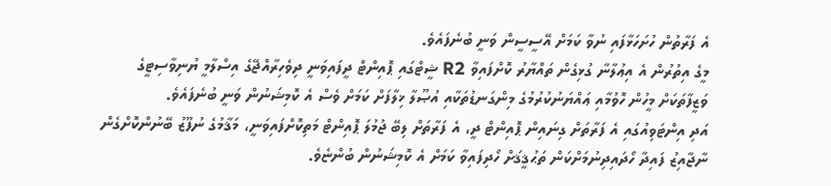އެ ފަރާތުން ހުށަހަޅާފައި ނުވާ ކަމަށް އޭސީސީން ވަނީ ބުނެފައެވެ.
މީގެ އިތުރުން އެ އިޢުލާނާ ގުޅިގެން ތައްޔާރު ކޮށްފައިވާ R2 ޝީޓްގައި ޕޮއިންޓް ދީފައިވަނީ ދިވެހިރާއްޖޭގެ އިސްލާމީ ޔުނިވާސިޓީގެ ވަޒީފާތަކަށް މީހުން ހޮވުމާއި ޢައްޔަނުކުރުމުގެ މިންގަނޑުތަކާއި އުޞޫލާ ޚިލާފަށް ކަމަށް ވެސް އެ ކޮމިޝަނުން ވަނީ ބުނެފައެވެ.
އަދި އިންޓަވިއުގައި އެ ފަރާތަށް ގިނައިން ޕޮއިންޓް ދީ، އެ ފަރާތަށް ލިބޭ ޖުމުލަ ޕޮއިންޓް މަތިކޮށްފައިވަނީ، މަޤާމުގެ ނުފޫޒު ބޭނުންކޮށްގެން ނާޖާއިޒު ފައިދާ ހޯދައިދިނުމަށްކަން ތަޙުޤީޤަށް ހޯދިފައިވާ ކަމަށް އެ ކޮމިޝަނުން ބުންޏެވެ.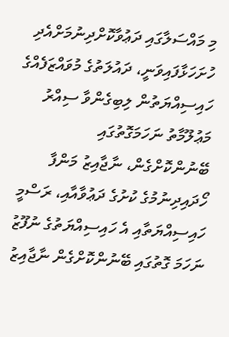މި މައްސަލާގައި ދަޢުވާކޮށްދިނުމަށްއެދި ހުށަހަޅާފައިވަނީ، ދައުލަތުގެ މުވައްޒަފެއްގެ ހައިސިއްޔަތުން ލިބިގެންވާ ސިއްރު މަޢުލޫމާތު ނަހަމަގޮތުގައި ބޭނުންކޮށްގެން، ނާޖާއިޒު މަންފާ ހޯދައިދިނުމުގެ ކުށުގެ ދަޢުވާއާއި، ރަސްމީ ހައިސިއްޔަތާއި އެ ހައިސިއްޔަތުގެ ނުފޫޒު ނަހަމަ ގޮތުގައި ބޭނުންކޮށްގެން ނާޖާއިޒު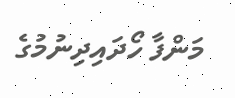މަންފާ ހޯދައިދިނުމުގެ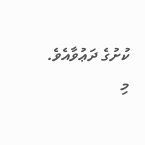ކުށުގެ ދަޢުވާއެވެ.
މި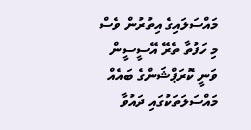މައްސަލައިގެ އިތުރުން ވެސް މި ހަފުތާ ތެރޭ އޭސީސީން ވަނީ ކޮރަޕްޝަންގެ ބައެއް މައްސަލަތަކުގައި ދައުވާ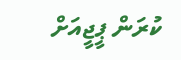ކުރަން ޕީޖީއަށް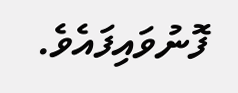ފޮނުވައިފައެވެ.